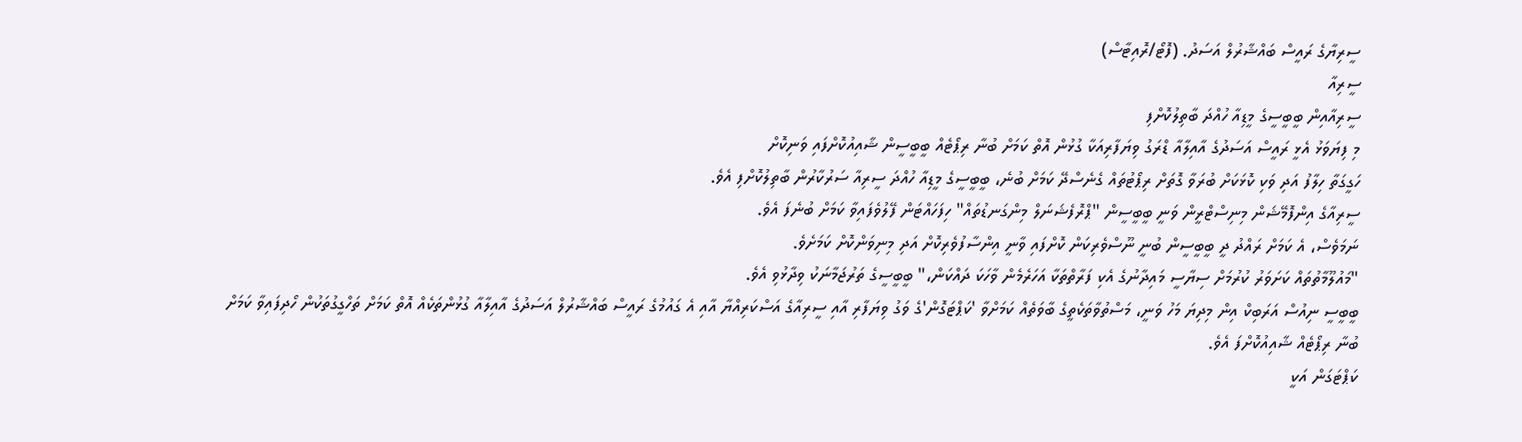ސީރިޔާގެ ރައީސް ބައްޝާރުލް އަސަދު. (ފޮޓޯ/ރޮއިޓާސް)
ސީރިއާ
ސީރިއާއިން ބީބީސީގެ މީޑިއާ ހުއްދަ ބާތިލުކޮށްފި
މި ފިޔަވަޅު އެޅީ ރައީސް އަސަދުގެ އާއިލާއާ ޑްރަގު ވިޔަފާރިއަކާ ގުޅުން އޮތް ކަމަށް ބުނާ ރިޕޯޓެއް ބީބީސީން ޝާއިއުކޮށްފައި ވަނިކޮށް
ހަގީގަތާ ހިލާފު އަދި ވަކި ކޮޅަކަށް ބުރަވާ ގޮތަށް ރިޕޯޓުތައް ގެނެސްދޭ ކަމަށް ބުނެ، ބީބީސީގެ މީޑިއާ ހުއްދަ ސީރިއާ ސަރުކާރުން ބާތިލުކޮށްފި އެވެ.
ސީރިއާގެ އިންފޮމޭޝަން މިނިސްޓްރީން ވަނީ ބީބީސީން "ޕްރޮފެޝަނަލް މިންގަނޑުތައް" ހިފަހައްޓަން ފޭލުވެފައިވާ ކަމަށް ބުނެފަ އެވެ.
ނަމަވެސް، އެ ކަމަށް ރައްދު ދީ ބީބީސީން ބުނީ ނޫސްވެރިކަން ކޮށްފައި ވާނީ އިންސާފުވެރިކޮށް އަދި މިނިވަންކޮށް ކަމަށެވެ.
"މައުލޫމާތުތައް ކަށަވަރު ކުރުމަށް ސިޔާސީ މައިދާނުގެ އެކި ފަރާތްތަކާ އަހަރެމެން ވާހަކަ ދައްކަން،" ބީބީސީގެ ތަރުޖަމާނަކު ވިދާޅުވި އެވެ.
ބީބީސީ ނިއުސް އަރަބިކް އިން މިދިޔަ މަހު ވަނީ، މަސްތުވާތަކެތީގެ ބާވަތެއް ކަމަށްވާ 'ކަޕްޓަގޮން'ގެ ވަގު ވިޔަފާރި އާއި ސީރިއާގެ އަސްކަރިއްޔާ އާއި އެ ގައުމުގެ ރައީސް ބައްޝާރުލް އަސަދުގެ އާއިލާއާ ގުޅުންތަކެއް އޮތް ކަމަށް ތަހްގީގުތަކުން ހޯދިފައިވާ ކަމަށް ބުނާ ރިޕޯޓެއް ޝާއިއުކޮށްފަ އެވެ.
ކަޕްޓަގަން އަކީ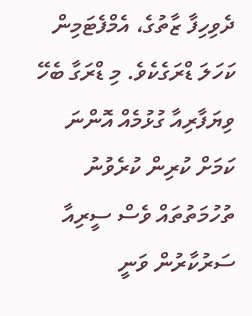ދެވިހިފާ ޒާތުގެ، އެމްފެޓަމިން ކަހަލަ ޑްރަގެކެވެ. މި ޑްރަގާ ބެހޭ ވިޔަފާރިއާ ގުޅުމެއް އޮންނަ ކަމަށް ކުރިން ކުރެވުނު ތުހުމަތުތައް ވެސް ސީރިއާ ސަރުކާރުން ވަނީ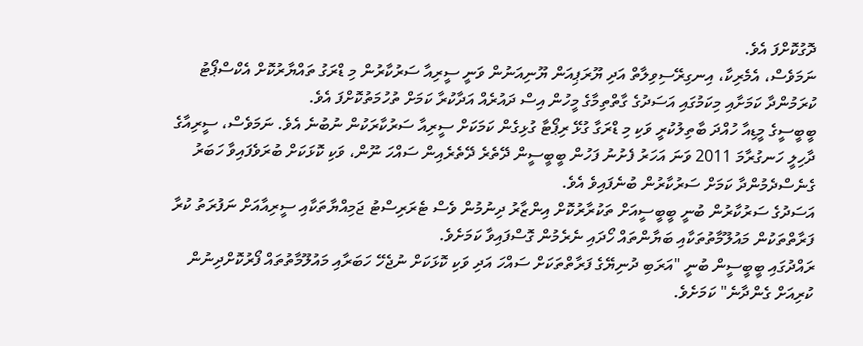ދޮގުކޮށްފަ އެވެ.
ނަމަވެސް، އެމެރިކާ، އިނގިރޭސިވިލާތް އަދި ޔޫރަޕިއަން ޔޫނިއަނުން ވަނީ ސީރިއާ ސަރުކާރުން މި ޑްރަގު ތައްޔާރުކޮށް އެކްސްޕޯޓު ކުރަމުންދާ ކަމަށާއި މިކަމުގައި އަސަދުގެ ގާތްތިމާގެ މީހުން އިސް ދައުރެއް އަދާކުރާ ކަމަށް ތުހުމަތުކޮށްފަ އެވެ.
ބީބީސީގެ މީޑިއާ ހުއްދަ ބާތިލުކުރީ ވަކި މި ޑްރަގާ ގުޅޭ ރިޕޯޓާ ގުޅިގެން ކަމަކަށް ސީރިއާ ސަރުކާރަކުން ނުބުނެ އެވެ. ނަމަވެސް، ސީރިއާގެ ދާހިލީ ހަނގުރާމަ 2011 ވަނަ އަހަރު ފެށުނު ފަހުން ބީބީސީން ދޭތެރެ ދޭތެރެއިން ސައްހަ ނޫން، ވަކި ކޮޅަކަށް ބުރަވެފައިވާ ހަބަރު ގެނެސްދެމުންދާ ކަމަށް ސަރުކާރުން ބުނެފައިވެ އެވެ.
އަސަދުގެ ސަރުކާރުން ބުނީ ބީބީސީއަށް ތަކުރާރުކޮށް އިންޒާރު ދިނުމުން ވެސް ޓެރަރިސްޓު ޖަމިއްޔާތަކާއި ސީރިއާއަށް ނަފުރަތު ކުރާ ފަރާތްތަކުން މައުލޫމާތުތަކާއި ބަޔާންތައް ހޯދައި ނެރެމުން ގޮސްފައިވާ ކަމަށެވެ.
ރައްދުގައި ބީބީސީން ބުނީ "އަރަބި ދުނިޔޭގެ ފަރާތްތަކަށް ސައްހަ އަދި ވަކި ކޮޅަކަށް ނުޖެހޭ ހަބަރާއި މައުލޫމާތުތައް ފޯރުކޮށްދިނުން ކުރިއަށް ގެންދާނެ" ކަމަށެވެ.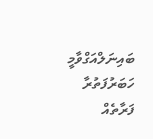ބައިނަލްއަގްވާމީ ހަބަރުފަތުރާ ފަރާތެއް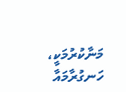މަނާކުރުމަކީ، ހަނގުރާމައާ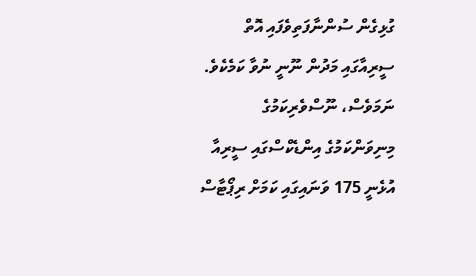ގުޅިގެން ސުންނާފަތިވެފައި އޮތް ސީރިއާގައި މަދުން ނޫނީ ނުވާ ކަމެކެވެ. ނަމަވެސް، ނޫސްވެރިކަމުގެ މިނިވަންކަމުގެ އިންޑެކްސްގައި ސީރިއާ އުޅެނީ 175 ވަނައިގައި ކަމަށް ރިޕޯޓާސް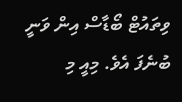ވިތައުޓް ބޯޑާސް އިން ވަނީ ބުނެފަ އެވެ. މިއީ މި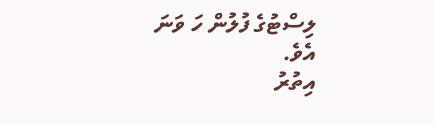ލިސްޓުގެ ފުލުން ހަ ވަނަ އެވެ.
އިތުރު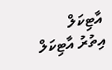އާޓިކަލް
އިތުރު އާޓިކަލް